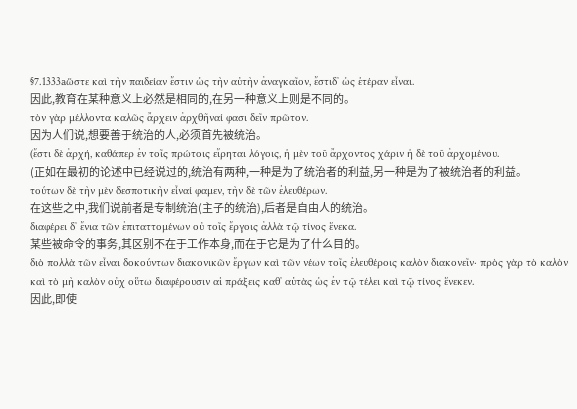§7.1333aὥστε καὶ τὴν παιδείαν ἔστιν ὡς τὴν αὐτὴν ἀναγκαῖον, ἔστιδʼ ὡς ἑτέραν εἶναι.
因此,教育在某种意义上必然是相同的,在另一种意义上则是不同的。
τὸν γὰρ μέλλοντα καλῶς ἄρχειν ἀρχθῆναί φασι δεῖν πρῶτον.
因为人们说,想要善于统治的人,必须首先被统治。
(ἔστι δὲ ἀρχή, καθάπερ ἐν τοῖς πρώτοις εἴρηται λόγοις, ἡ μὲν τοῦ ἄρχοντος χάριν ἡ δὲ τοῦ ἀρχομένου.
(正如在最初的论述中已经说过的,统治有两种,一种是为了统治者的利益,另一种是为了被统治者的利益。
τούτων δὲ τὴν μὲν δεσποτικὴν εἶναί φαμεν, τὴν δὲ τῶν ἐλευθέρων.
在这些之中,我们说前者是专制统治(主子的统治),后者是自由人的统治。
διαφέρει δʼ ἔνια τῶν ἐπιταττομένων οὐ τοῖς ἔργοις ἀλλὰ τῷ τίνος ἕνεκα.
某些被命令的事务,其区别不在于工作本身,而在于它是为了什么目的。
διὸ πολλὰ τῶν εἶναι δοκούντων διακονικῶν ἔργων καὶ τῶν νέων τοῖς ἐλευθέροις καλὸν διακονεῖν· πρὸς γὰρ τὸ καλὸν καὶ τὸ μὴ καλὸν οὐχ οὕτω διαφέρουσιν αἱ πράξεις καθʼ αὑτὰς ὡς ἐν τῷ τέλει καὶ τῷ τίνος ἕνεκεν.
因此,即使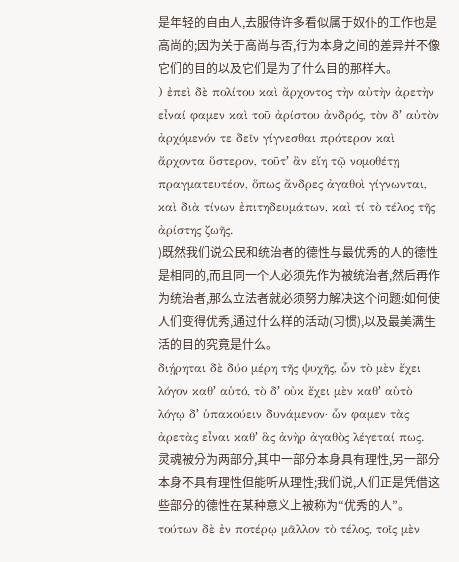是年轻的自由人,去服侍许多看似属于奴仆的工作也是高尚的;因为关于高尚与否,行为本身之间的差异并不像它们的目的以及它们是为了什么目的那样大。
) ἐπεὶ δὲ πολίτου καὶ ἄρχοντος τὴν αὐτὴν ἀρετὴν εἶναί φαμεν καὶ τοῦ ἀρίστου ἀνδρός, τὸν δʼ αὐτὸν ἀρχόμενόν τε δεῖν γίγνεσθαι πρότερον καὶ ἄρχοντα ὕστερον, τοῦτʼ ἂν εἴη τῷ νομοθέτῃ πραγματευτέον, ὅπως ἄνδρες ἀγαθοὶ γίγνωνται, καὶ διὰ τίνων ἐπιτηδευμάτων, καὶ τί τὸ τέλος τῆς ἀρίστης ζωῆς.
)既然我们说公民和统治者的德性与最优秀的人的德性是相同的,而且同一个人必须先作为被统治者,然后再作为统治者,那么立法者就必须努力解决这个问题:如何使人们变得优秀,通过什么样的活动(习惯),以及最美满生活的目的究竟是什么。
διῄρηται δὲ δύο μέρη τῆς ψυχῆς, ὧν τὸ μὲν ἔχει λόγον καθʼ αὑτό, τὸ δʼ οὐκ ἔχει μὲν καθʼ αὑτὸ λόγῳ δʼ ὑπακούειν δυνάμενον· ὧν φαμεν τὰς ἀρετὰς εἶναι καθʼ ἃς ἀνὴρ ἀγαθὸς λέγεταί πως.
灵魂被分为两部分,其中一部分本身具有理性,另一部分本身不具有理性但能听从理性;我们说,人们正是凭借这些部分的德性在某种意义上被称为“优秀的人”。
τούτων δὲ ἐν ποτέρῳ μᾶλλον τὸ τέλος, τοῖς μὲν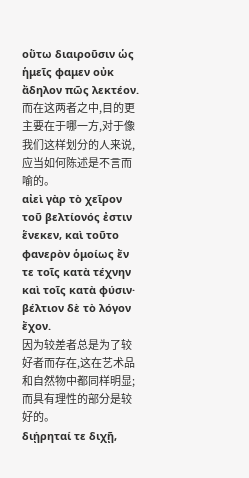οὕτω διαιροῦσιν ὡς ἡμεῖς φαμεν οὐκ ἄδηλον πῶς λεκτέον.
而在这两者之中,目的更主要在于哪一方,对于像我们这样划分的人来说,应当如何陈述是不言而喻的。
αἰεὶ γὰρ τὸ χεῖρον τοῦ βελτίονός ἐστιν ἕνεκεν, καὶ τοῦτο φανερὸν ὁμοίως ἔν τε τοῖς κατὰ τέχνην καὶ τοῖς κατὰ φύσιν· βέλτιον δὲ τὸ λόγον ἔχον.
因为较差者总是为了较好者而存在,这在艺术品和自然物中都同样明显;而具有理性的部分是较好的。
διῄρηταί τε διχῇ,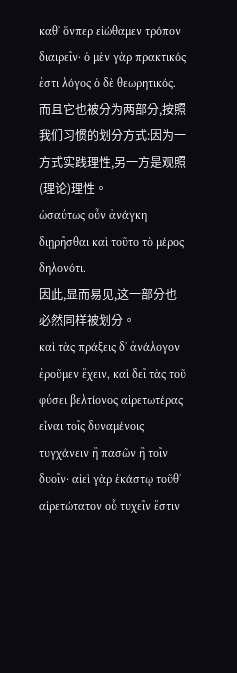καθʼ ὅνπερ εἰώθαμεν τρόπον διαιρεῖν· ὁ μὲν γὰρ πρακτικός ἐστι λόγος ὁ δὲ θεωρητικός.
而且它也被分为两部分,按照我们习惯的划分方式:因为一方式实践理性,另一方是观照(理论)理性。
ὡσαύτως οὖν ἀνάγκη διῃρῆσθαι καὶ τοῦτο τὸ μέρος δηλονότι.
因此,显而易见,这一部分也必然同样被划分。
καὶ τὰς πράξεις δʼ ἀνάλογον ἐροῦμεν ἔχειν, καὶ δεῖ τὰς τοῦ φύσει βελτίονος αἱρετωτέρας εἶναι τοῖς δυναμένοις τυγχάνειν ἢ πασῶν ἢ τοῖν δυοῖν· αἰεὶ γὰρ ἑκάστῳ τοῦθʼ αἱρετώτατον οὗ τυχεῖν ἔστιν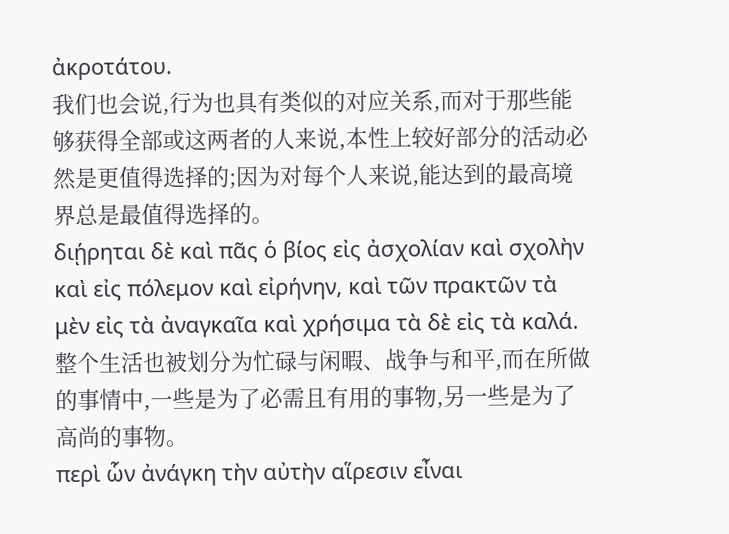ἀκροτάτου.
我们也会说,行为也具有类似的对应关系,而对于那些能够获得全部或这两者的人来说,本性上较好部分的活动必然是更值得选择的;因为对每个人来说,能达到的最高境界总是最值得选择的。
διῄρηται δὲ καὶ πᾶς ὁ βίος εἰς ἀσχολίαν καὶ σχολὴν καὶ εἰς πόλεμον καὶ εἰρήνην, καὶ τῶν πρακτῶν τὰ μὲν εἰς τὰ ἀναγκαῖα καὶ χρήσιμα τὰ δὲ εἰς τὰ καλά.
整个生活也被划分为忙碌与闲暇、战争与和平,而在所做的事情中,一些是为了必需且有用的事物,另一些是为了高尚的事物。
περὶ ὧν ἀνάγκη τὴν αὐτὴν αἵρεσιν εἶναι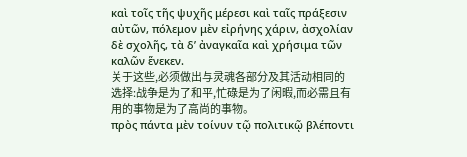καὶ τοῖς τῆς ψυχῆς μέρεσι καὶ ταῖς πράξεσιν αὐτῶν, πόλεμον μὲν εἰρήνης χάριν, ἀσχολίαν δὲ σχολῆς, τὰ δʼ ἀναγκαῖα καὶ χρήσιμα τῶν καλῶν ἕνεκεν.
关于这些,必须做出与灵魂各部分及其活动相同的选择:战争是为了和平,忙碌是为了闲暇,而必需且有用的事物是为了高尚的事物。
πρὸς πάντα μὲν τοίνυν τῷ πολιτικῷ βλέποντι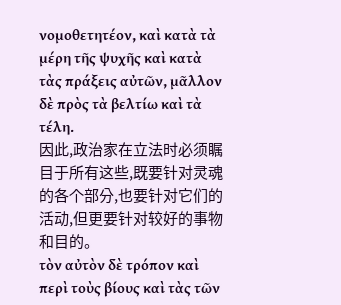νομοθετητέον, καὶ κατὰ τὰ μέρη τῆς ψυχῆς καὶ κατὰ τὰς πράξεις αὐτῶν, μᾶλλον δὲ πρὸς τὰ βελτίω καὶ τὰ τέλη.
因此,政治家在立法时必须瞩目于所有这些,既要针对灵魂的各个部分,也要针对它们的活动,但更要针对较好的事物和目的。
τὸν αὐτὸν δὲ τρόπον καὶ περὶ τοὺς βίους καὶ τὰς τῶν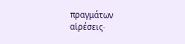πραγμάτων αἱρέσεις·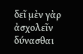δεῖ μὲν γὰρ ἀσχολεῖν δύνασθαι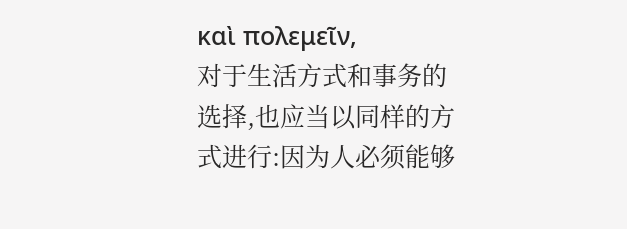καὶ πολεμεῖν,
对于生活方式和事务的选择,也应当以同样的方式进行:因为人必须能够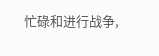忙碌和进行战争,